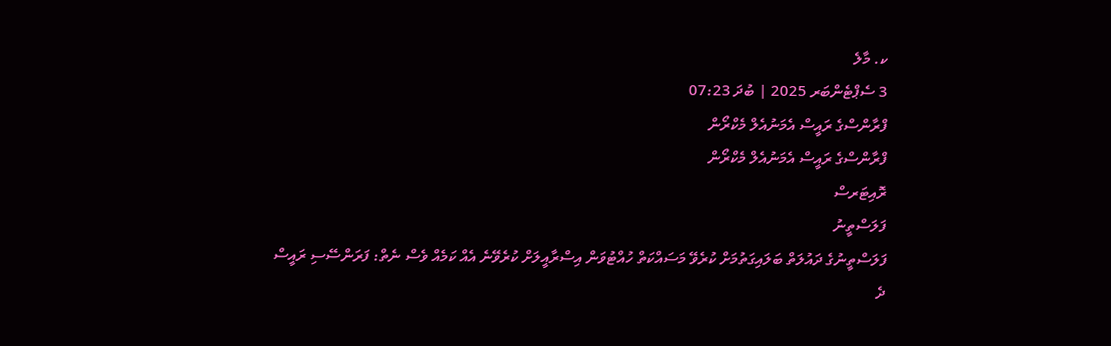ކ. މާލެ
3 ސެޕްޓެންބަރ 2025 | ބުދަ 07:23
ފްރާންސްގެ ރައީސް އެމަނުއެލް މެކްރޯން
ފްރާންސްގެ ރައީސް އެމަނުއެލް މެކްރޯން
ރޮއިޓަރސް
ފަލަސްތީނު
ފަލަސްތީނުގެ ދައުލަތް ބަލައިގަތުމަށް ކުރެވޭ މަސައްކަތް ހުއްޓުވަން އިސްރާއީލަށް ކުރެވޭނެ އެއް ކަމެއް ވެސް ނެތް: ފަރަންސޭސި ރައީސް
ދެ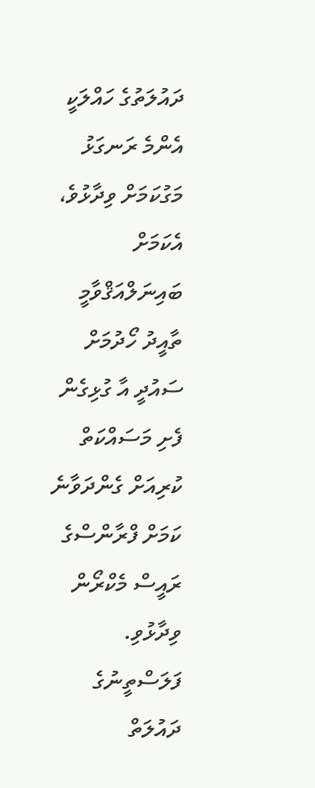ދައުލަތުގެ ހައްލަކީ އެންމެ ރަނގަޅު މަގުކަމަށް ވިދާޅުވެ، އެކަމަށް ބައިނަލްއަޤްވާމީ ތާއީދު ހޯދުމަށް ސައުދީ އާ ގުޅިގެން ފެށި މަސައްކަތް ކުރިއަށް ގެންދަވާނެ ކަމަށް ފްރާންސްގެ ރައީސް މެކްރޯން ވިދާޅުވި.
ފަލަސްތީނުގެ ދައުލަތް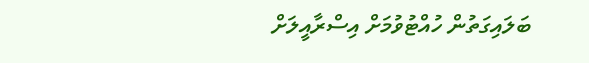ބަލައިގަތުން ހުއްޓުވުމަށް އިސްރާއީލަށް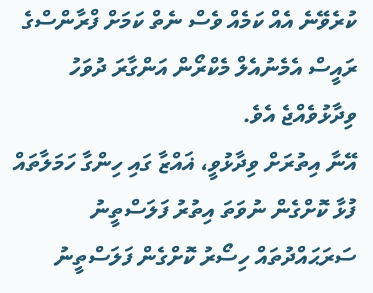ކުރެވޭނެ އެއް ކަމެއް ވެސް ނެތް ކަމަށް ފްރާންސްގެ ރައީސް އެމެނުއެލް މެކްރޯން އަންގާރަ ދުވަހު ވިދާޅުވެއްޖެ އެވެ.
އޭނާ އިތުރަށް ވިދާޅުވީ، ޣައްޒާ ގައި ހިންގާ ހަމަލާތައް ފުޅާ ކޮށްގެން ނުވަތަ އިތުރު ފަލަސްތީނު ސަރަޙައްދުތައް ހިސޯރު ކޮށްގެން ފަލަސްތީނު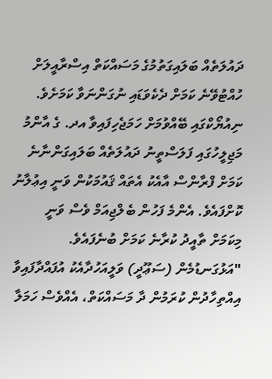ދައުލަތެއް ބަލައިގަތުމުގެ މަސައްކަތް އިސްރާއީލަށް ހުއްޓުވޭނެ ކަމަށް ދެކެވަޑައި ނުގަންނަވާ ކަމަށެވެ.
ނިއުޔޯކްގައި ބޭއްވުމަށް ހަމަޖެހިފައިވާ އދ. ގެ އާންމު މަޖިލީހުގައި ފަލަސްތީނު ދައުލަތެއް ބަލައިގަންނާނެ ކަމަށް ފްރާންސް އާއެކު އެތައް ޤައުމަކުން ވަނީ އިޢުލާނު ކޮށްފައެވެ. އެންމެ ފަހުން ބެލްޖިއަމް ވެސް ވަނީ މިކަމަށް ތާއީދު ކުރާނެ ކަމަށް ބުނެފައެވެ.
"އަޅުގަނޑުމެން (ސަޢޫދީ) ވަލީއަހުދާއެކު އުފައްދާފައިވާ އިއްތިހާދުން ކުރަމުން ދާ މަސައްކަތް، އެއްވެސް ހަމަލާ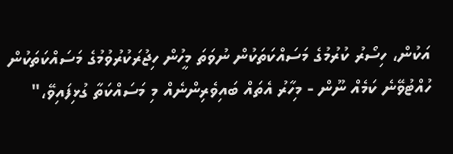އަކުން، ހިސޯރު ކުރުމުގެ މަސައްކަތަކުން ނުވަތަ މީހުން ހިޖުރަކުރުވުމުގެ މަސައްކަތަކުން ހުއްޓުވޭނެ ކަމެއް ނޫން - މިހާރު އެތައް ބައިވެރިންނެއް މި މަސައްކަތާ ގުޅިފައިވޭ،"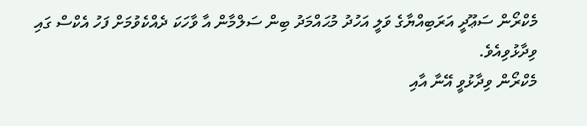މެކްރޯން ސަޢޫދީ އަރަބިއްޔާގެ ވަލީ އަހުދު މުޙައްމަދު ބިން ސަލްމާން އާ ވާހަކަ ދެއްކެވުމަށް ފަހު އެކްސް ގައި ވިދާޅުވިއެވެ.
މެކްރޯން ވިދާޅުވީ އޭނާ އާއި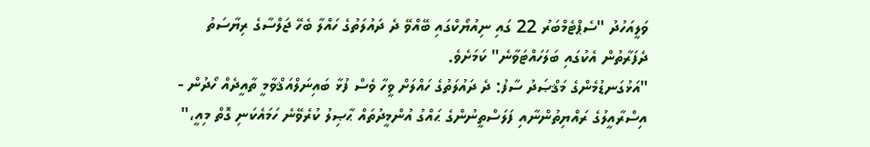ވަލީއަހުދު "ސެޕްޓެމްބަރު 22 ގައި ނިއުޔޯކްގައި ބޭއްވޭ ދެ ދައުލަތުގެ ހައްލާ ބެހޭ ޖަލްސާގެ ރިޔާސަތު ދެފަރާތުން އެކުގައި ބަލަހައްޓަވާނެ" ކަމަށެވެ.
"އަޅުގަނޑުމެންގެ މަޤްޞަދު ސާފު: ދެ ދައުލަތުގެ ހައްލަށް ވީހާ ވެސް ފުޅާ ބައިނަލްއަޤްވާމީ ތާއީދެއް ހޯދުން - އިސްރާއީލުގެ ރައްޔިތުންނާއި ފަލަސްތީނުންގެ ޙައްގު އުންމީދުތައް ޙާޞިލު ކުރެވޭނެ ހަމައެކަނި ގޮތް މިއީ،"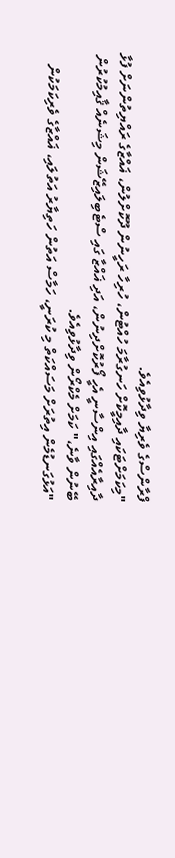ފްރާންސްގެ ވެރިޔާ ވިދާޅުވިއެވެ.
"މިކަމަށްޓަކައި ދާއިމީކޮށް ހަނގުރާމަ ހުއްޓުން، ހުރިހާ ރަހީނުން ދޫކޮށްލުން، ޣައްޒާގެ ރައްޔިތުންނަށް ފުޅާ ދާއިރާއެއްގައި އިންސާނީ އެހީ ފޯރުކޮށްދިނުން، އަދި ޣައްޒާ ގައި ސްޓެބިލައިޒޭޝަން މިޝަނެއް ޤާއިމުކުރުން ބޭނުން ވާނެ،" ކަމަށް މެކްރޯން ވިދާޅުވިއެވެ.
"އަޅުގަނޑުމެން އިތުރަށް މަސައްކަތް މި ކުރަނީ، ހަމާސް އަތުން ހަތިޔާރު އަތުލައި، ޣައްޒާގެ ވެރިކަމަކުން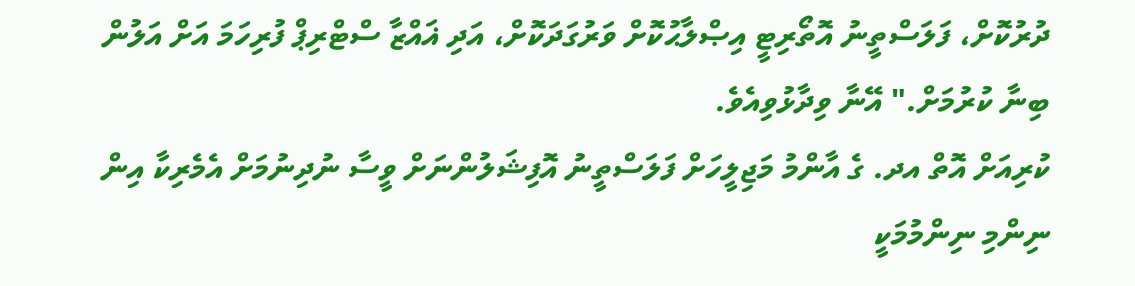ދުރުކޮށް، ފަލަސްތީނު އޮތޯރިޓީ އިޞްލާޙުކޮށް ވަރުގަދަކޮށް، އަދި ޣައްޒާ ސްޓްރިޕް ފުރިހަމަ އަށް އަލުން ބިނާ ކުރުމަށް." އޭނާ ވިދާޅުވިއެވެ.
ކުރިއަށް އޮތް އދ. ގެ އާންމު މަޖިލީހަށް ފަލަސްތީނު އޮފިޝަލުންނަށް ވީސާ ނުދިނުމަށް އެމެރިކާ އިން ނިންމި ނިންމުމަކީ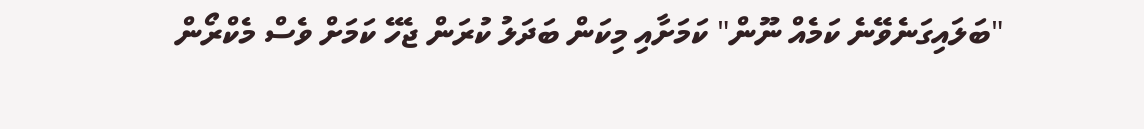"ބަލައިގަނެވޭނެ ކަމެއް ނޫން" ކަމަށާއި މިކަން ބަދަލު ކުރަން ޖެހޭ ކަމަށް ވެސް މެކްރޯން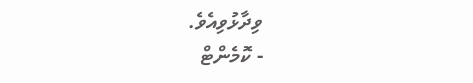ވިދާޅުވިއެވެ.
- ކޮމެންޓް